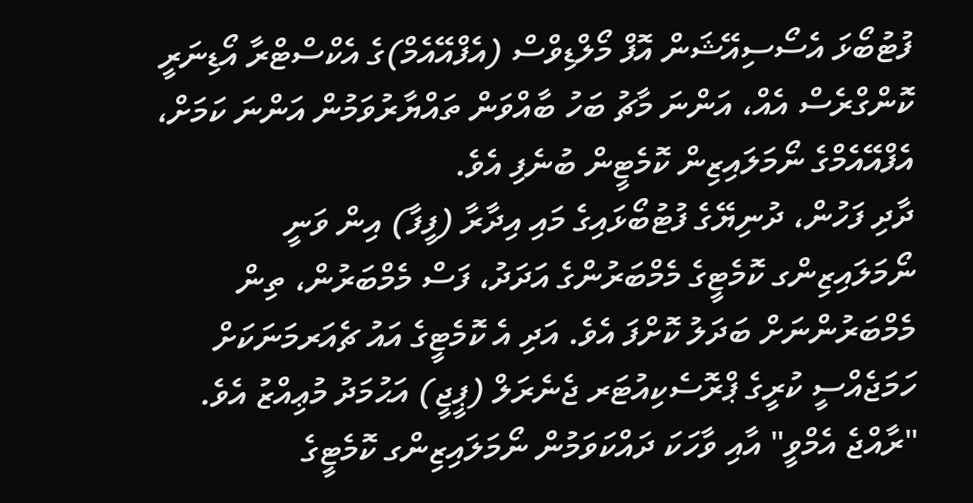ފުޓުބޯޅަ އެސޯސިއޭޝަން އޮފް މޯލްޑިވްސް (އެފްއޭއެމް)ގެ އެކްސްޓްރާ އޯޑިނަރީ ކޮންގްރެސް އެއް، އަންނަ މާޗު ބަހު ބާއްވަން ތައްޔާރުވަމުން އަންނަ ކަމަށް، އެފްއޭއެމްގެ ނޯމަލައިޒިން ކޮމެޓީން ބުނެފި އެވެ.
ދާދި ފަހުން، ދުނިޔޭގެ ފުޓުބޯޅައިގެ މައި އިދާރާ (ފީފާ) އިން ވަނީ ނޯމަލައިޒިންގ ކޮމެޓީގެ މެމްބަރުންގެ އަދަދު، ފަސް މެމްބަރުން، ތިން މެމްބަރުންނަށް ބަދަލު ކޮށްފަ އެވެ. އަދި އެ ކޮމެޓީގެ އައު ޗެއަރމަނަކަށް ހަމަޖެއްސީ ކުރީގެ ޕްރޮސެކިއުޓަރ ޖެނެރަލް (ޕީޖީ) އަޙުމަދު މުޢިއްޒު އެވެ.
"ރާއްޖެ އެމްވީ" އާއި ވާހަކަ ދައްކަވަމުން ނޯމަލައިޒިންގ ކޮމެޓީގެ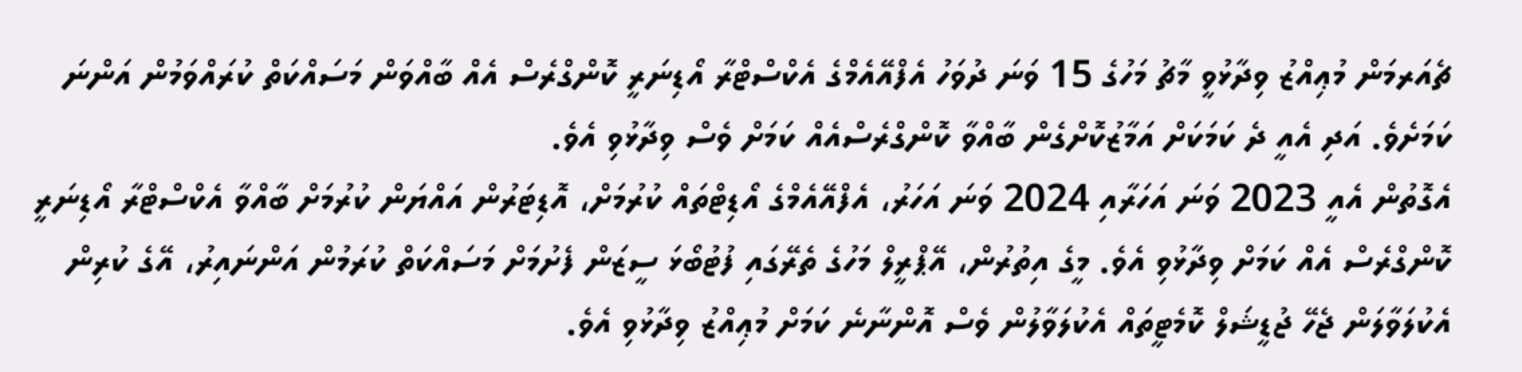ޗެއަރމަން މުޢިއްޒު ވިދާޅުވީ މާޗު މަހުގެ 15 ވަނަ ދުވަހު އެފްއޭއެމްގެ އެކްސްޓްރާ އޯޑިނަރީ ކޮންގްރެސް އެއް ބާއްވަން މަސައްކަތް ކުރައްވަމުން އަންނަ ކަމަށެވެ. އަދި އެއީ ދެ ކަމަކަށް އަމާޒުކޮށްގެން ބާއްވާ ކޮންގްރެސްއެއް ކަމަށް ވެސް ވިދާޅުވި އެވެ.
އެގޮތުން އެއީ 2023 ވަނަ އަހަރާއި 2024 ވަނަ އަހަރު، އެފްއޭއެމްގެ އޯޑިޓްތައް ކުރުމަށް، އޮޑިޓަރުން އައްޔަން ކުރުމަށް ބާއްވާ އެކްސްޓްރާ އޯޑިނަރީ ކޮންގްރެސް އެއް ކަމަށް ވިދާޅުވި އެވެ. މީގެ އިތުރުން، އޭޕްރީލް މަހުގެ ތެރޭގައި ފުޓުބޯޅަ ސީޒަން ފެށުމަށް މަސައްކަތް ކުރަމުން އަންނައިރު، އޭގެ ކުރިން އެކުލަވާލަން ޖެހޭ ޖުޑީޝަލް ކޮމެޓީތައް އެކުލަވާލުން ވެސް އޮންނާނެ ކަމަށް މުޢިއްޒު ވިދާޅުވި އެވެ.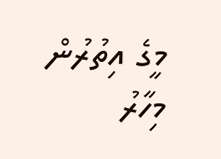މީގެ އިތުރުން މިހާރު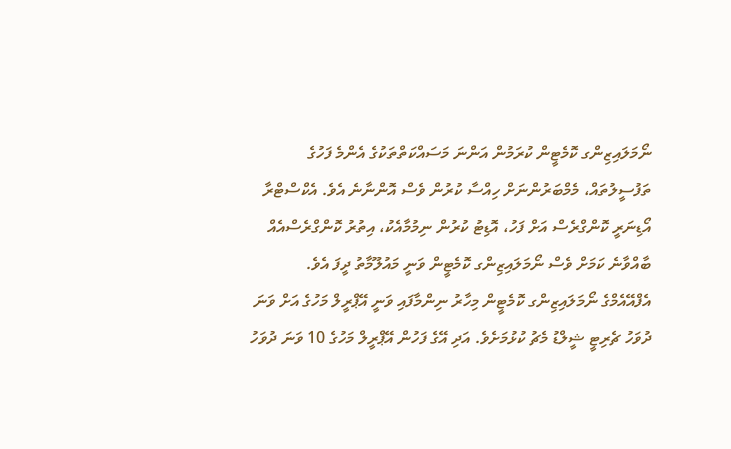ނޯމަލައިޒިންގ ކޮމެޓީން ކުރަމުން އަންނަ މަސައްކަތްތަކުގެ އެންމެ ފަހުގެ ތަފުސީލުތައް، މެމްބަރުންނަށް ހިއްސާ ކުރުން ވެސް އޮންނާނެ އެވެ. އެކްސްޓްރާ އޯޑިނަރީ ކޮންގްރެސް އަށް ފަހު، އޮޑިޓު ކުރުން ނިމުމާއެކު، އިތުރު ކޮންގްރެސްއެއް ބާއްވާނެ ކަމަށް ވެސް ނޯމަލައިޒިންގ ކޮމެޓީން ވަނީ މައުލޫމާތު ދީފަ އެވެ.
އެފްއޭއެމްގެ ނޯމަލައިޒިންގ ކޮމެޓީން މިހާރު ނިންމާފައި ވަނީ އޭޕްރީލް މަހުގެ އަށް ވަނަ ދުވަހު ޗެރިޓީ ޝީލްޑު މެޗު ކުޅުމަށެވެ. އަދި އޭގެ ފަހުން އޭޕްރީލް މަހުގެ 10 ވަނަ ދުވަހު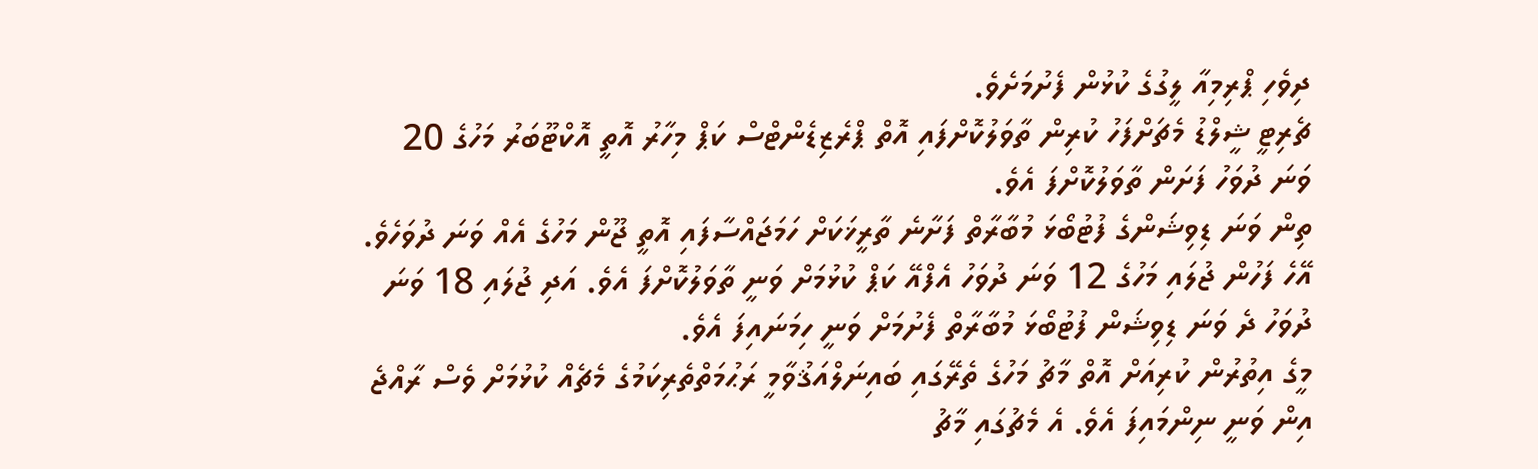ދިވެހި ޕްރިމިއާ ލީގުގެ ކުޅުން ފެށުމަށެވެ.
ޗެރިޓީ ޝީލްޑު މެޗަށްފަހު ކުރިން ތާވަލުކޮށްފައި އޮތް ޕްރެޒިޑެންޓްސް ކަޕް މިހާރު އޮތީ އޮކްޓޫބަރު މަހުގެ 20 ވަނަ ދުވަހު ފަށަން ތާވަލުކޮށްފަ އެވެ.
ތިން ވަނަ ޑިވިޝަންގެ ފުޓުބޯޅަ މުބާރާތް ފަށާނެ ތާރީޚަކަށް ހަމަޖައްސާފައި އޮތީ ޖޫން މަހުގެ އެއް ވަނަ ދުވަހެވެ. އޭހެ ފަހުން ޖުލައި މަހުގެ 12 ވަނަ ދުވަހު އެފްއޭ ކަޕް ކުޅުމަށް ވަނީ ތާވަލުކޮށްފަ އެވެ. އަދި ޖުލައި 18 ވަނަ ދުވަހު ދެ ވަނަ ޑިވިޝަން ފުޓުބޯޅަ މުބާރާތް ފެށުމަށް ވަނީ ހިމަނައިފަ އެވެ.
މީގެ އިތުރުން ކުރިއަށް އޮތް މާޗު މަހުގެ ތެރޭގައި ބައިނަލްއަޤުވާމީ ރަޙުމަތްތެރިކަމުގެ މެޗެއް ކުޅުމަށް ވެސް ރާއްޖެ އިން ވަނީ ނިންމައިފަ އެވެ. އެ މެޗުގައި މާޗު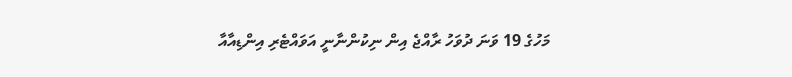މަހުގެ 19 ވަނަ ދުވަހު ރާއްޖެ އިން ނިކުންނާނީ އަވައްޓެރި އިންޑިއާއާ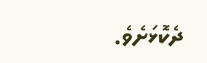ދެކޮޅަށެވެ.